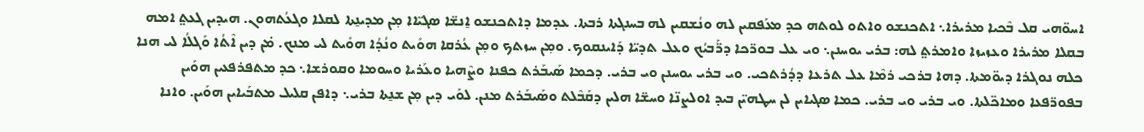ܐܚܘ̈ܗܝ ܩܠ ܒܶܟܝܐ ܡܪܝܪܐ܆ ܐܬܟܢܫܘ ܘܐܬܘ ܠܘܬܗ ܟܕ ܡܥܰܦܩܝܢ ܠܗ ܘܢܳܫܩܝܢ ܠܗ ܒܚܢܓܬܐ ܪܒܬܐ. ܥܕܡܐ ܕܐܬܟܢܫܘ ܐ̱ܢܫ̈ܐ ܣܓܝ̈ܐܐ ܡ݂ܢ ܡܕܝܢ̱ܬܐ ܠܩܠܐ ܘܓܥܳܬܗܘܢ. ܗܝܕܝܢ ܓܥܬ݀ ܐܡܗ ܒܩܠܐ ܡܪܝܪܐ ܘܥܙܝܙܐ ܘܐܡܪܬ݀ ܠܗ: ܒܪܝ ܝܘܚܢܢ܆ ܘܝ ܥܠ ܒܘܪ̈ܟܐ ܕܪ̈ܰܒܝܳܟ ܘܥܠ ܬܕܝ̈ܐ ܕܰܐܝܢܩܘܟ. ܘܡ݂ܢ ܚܙܬܟ ܘܡ݂ܢ ܥܳܪܩܐ ܗܘܺܝܬ ܘܢܳܕܳܐ ܗܘܺܝܬ ܠܝ ܡܢܟ. ܡ̇ܢ ܕܝܢ ܐܶܬܳܐ ܘܰܓܠܳܐ ܠܝ ܗܢܐ ܟܠܗ ܢܘܓܪܐ ܕܝܘ̈ܡܬܐ. ܕܗܐ ܒܪܟܝ ܪܡܶܐ ܥܠ ܬܪܥܐ ܕܕܳܪܬܟܝ. ܘܝ ܒܪܝ ܝܘܚܢܢ ܘܝ ܒܪܝ. ܕܟܡܐ ܣܰܝܒܰܪܬ ܟܦܢܐ ܘܨܶܗܝܐ ܘܥܰܪܝܐ ܘܚܘܡܐ ܘܩܘܪܫܐ܆ ܟܕ ܡܬܦܪܦܥܝܢ ܗܘܰܝܢ ܒܦܘܪ̈ܦܥܐ ܘܡܐܟ̈ܠܬܐ. ܘܝ ܒܪܝ ܘܝ ܒܪܝ. ܟܡܐ ܣܓܝܐܝܢ ܠܢ ܚܛܗܝ̈ܢ ܒܝܕ ܐܘܠܨܢ̈ܐ ܘܚܫ̈ܐ ܗܠܝܢ ܕܩܰܒܶܠܬ ܘܣܰܝܒܰܪܬ ܡܢܢ. ܠܘܰܝ ܕܝܢ ܡ݂ܢ ܫܢ̱ܬܐ ܒܪܝ܆ ܕܐܦܢ ܩܠܝܠ ܡܬܒܰܝܐܝܢ ܗܘܰܝܢ. ܘܐܢܐ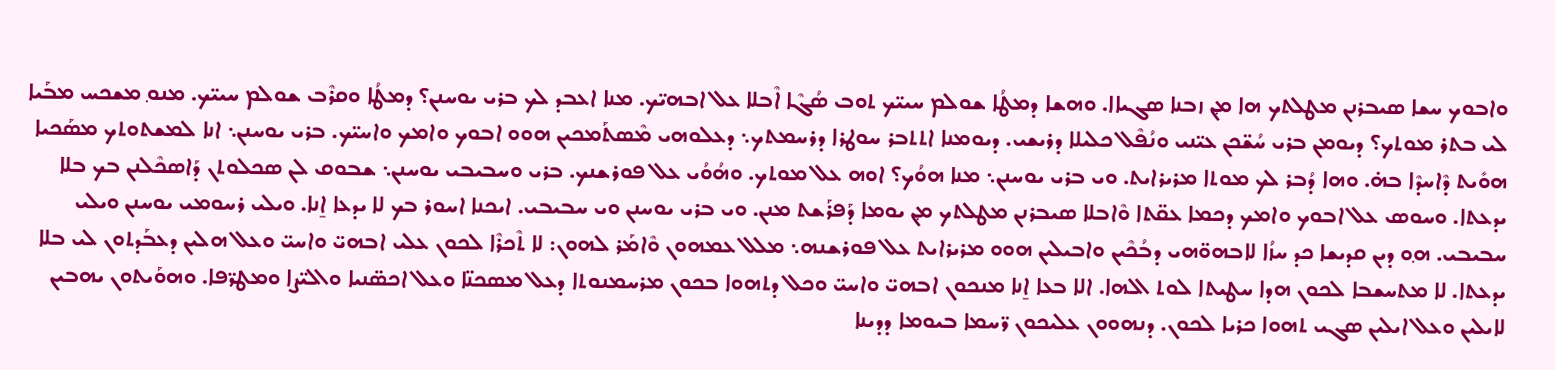ܘܐܒܘܟ ܚܫܐ ܣܝܒܪܢܢ ܡܛܠܬܟ ܗܐ ܡ݂ܢ ܙܒܢܐ ܣܓܝܐܐ. ܘܗܫܐ ܕܡܛܳܐ ܫܘܠܡ ܚܝܝ̈ܟ ܬܘܒ ܣܳܓܶܐ ܐܶܒܠܐ ܥܠ ܐܒܗܝ̈ܟ. ܡܢܐ ܐܥܒܕ ܠܟ ܒܪܝ ܝܘܚܢܢ؟ ܕܡܛܳܐ ܘܩܪܶܒ ܫܘܠܡ ܚܝܝ̈ܟ. ܡܢܘ݂ ܡܫܟܚ ܡܒܰܝܐ ܠܝ ܒܬܪ ܡܘܬܟ؟ ܕܝܘܡܢ ܒܪܝ ܚܳܫ̈ܟܢ ܥܝ̈ܢܝ ܘܢܳܦܶܠ ܟܠܝܠܐ ܕܪܝܫܝ. ܕܝܘܡܢܐ ܐܬܬܒܪ ܚܘܛܪܐ ܕܪܚܡܬܟ܆ ܕܥܠܘܗܝ ܡܶܣܬܰܡܟܝܢ ܗܘܘ ܐܒܘܟ ܘܐܡܟ ܘܐܚܝ̈ܟ. ܒܪܝ ܝܘܚܢܢ܆ ܐܢܐ ܠܡܫܬܘܬܟ ܡܣܰܟܝܐ ܗܘܺܝܬ ܕܶܐܚܕܶܐ ܒܗ̇. ܘܗܐ ܕܳܒܪ ܠܟ ܡܘܬܐ ܡܪܝܪܐܝܬ. ܘܝ ܒܪܝ ܝܘܚܢܢ܆ ܡܢܐ ܗܘܳܟ؟ ܐܘܗ ܥܠ ܡܘܬܟ. ܘܗܳܘܳܝ ܥܠ ܦܘܪܫܢܟ. ܒܪܝ ܘܚܒܝܒܝ ܝܘܚܢܢ܆ ܫܒܘܩ ܠܢ ܣܟܠܘܬܢ ܕܰܐܣܟܶܠܢܢ ܒܟ ܒܠܐ ܝܕܥܬܐ. ܘܚܘܣ ܥܠ ܐܒܘܟ ܘܐܡܟ ܕܟܡܐ ܥܩ̈ܬܐ ܘܶܐܒܠܐ ܣܝܒܪܢܢ ܡܛܠܬܟ ܡ݂ܢ ܝܘܡܐ ܕܰܦܪܰܫܬ ܡܢܢ. ܘܝ ܒܪܝ ܝܘܚܢܢ ܘܝ ܚܒܝܒܝ. ܐܝܟܢܐ ܐܚܘܪ ܒܟ ܠܐ ܝܕܥܐ ܐ̱ܢܐ. ܘܝܠܝ ܪܚܘܡܝ ܝܘܚܢܢ ܘܝܠܝ ܚܒܝܒܝ. ܗ݂ܘ ܕܝܢ ܩܕܝܫܐ ܟܕ ܚܙܳܐ ܠܐܒܗܘ̈ܗܝ ܕܒܳܟܶܝܢ ܘܐܒܝܠܝܢ ܗܘܘ ܡܪܝܪܐܝܬ ܥܠ ܦܘܪܫܢܗ܆ ܡܠܠ ܥܡܗܘܢ ܘܶܐܡܰܪ ܠܗܘܢ: ܠܐ ܬܶܟܪܶܐ ܠܟܘܢ ܥܠܝ ܐܒܗܝ̈ ܘܐܚܝ̈ ܘܥܠ ܗܠܝܢ ܕܥܒܰܕܬܘܢ ܠܝ ܒܠܐ ܝܕܥܬܐ. ܠܐ ܡܬܚܫܒܐ ܠܟܘܢ ܗܕܐ ܚܛܝܬܐ ܠܘܬ ܐܠܗܐ. ܐܠܐ ܒܥܐ ܐ̱ܢܐ ܡܢܟܘܢ ܐܒܗܝ̈ ܘܐܚܝ̈ ܘܟܠ ܕܬܗܘܐ ܒܟܘܢ ܡܪܚܡܢܘܬܐ ܕܥܠ ܡܣܟܢ̈ܐ ܘܥܠ ܐܟܣ̈ܢܝܐ ܘܐܠܝ̈ܨܐ ܘܡܛܪ̈ܦܐ. ܘܗܘܰܝܬܘܢ ܝܗܒܝܢ ܠܐܝܠܝܢ ܘܥܠ ܐܝܠܝܢ ܣܓܝ ܬܗܘܐ ܟܪܝܐ ܠܟܘܢ. ܕܢܗܘܘܢ ܥܠܝܟܘܢ ܪ̈ܚܡܐ ܒܝܘܡܐ ܕܕܝܢܐ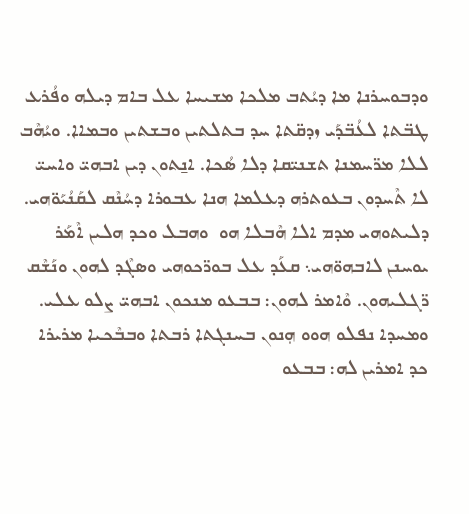ܘܕܒܘܚܪܢܐ ܡܐ ܕܝܳܬܒ ܡܠܟܐ ܡܫܝܚܐ ܥܠ ܒܐܡ ܕܝܠܗ ܘܦܳܪܥ ܛܒ̈ܬܐ ܠܥܳܒ̈ܕܰܝ ܙܕܩ̈ܬܐ ܚܕ ܒܬܠܬܝܢ ܘܒܫܬܝܢ ܘܒܡܐܐ. ܘܝܳܗܶܒ ܠܠܐ ܡܪ̈ܚܡܢܐ ܬܫܢܝ̈ܩܐ ܕܠܐ ܣܳܟܐ. ܐܢ̱ܬܘܢ ܕܝܢ ܐܒܗܝ̈ ܘܐܚܝ̈ ܠܐ ܬܶܚܕܘܢ ܒܥܘܬܪܗ ܕܥܠܡܐ ܗܢܐ ܥܒܘܪܐ ܕܚܳܢܶܩ ܠܩܰܢܳܝܰܘ̈ܗܝ. ܕܠܝܬܘܗܝ ܡܕܡ ܐܠܐ ܗܶܒܠܐ ܗܘ  ܘܗܒܠ ܘܟܕ ܗܠܝܢ ܐܶܡܰܪ ܝܘܚܢܢ ܠܐܒܗܘ̈ܗܝ܆ ܩܥܰܕ ܥܠ ܒܘܪ̈ܟܘܗܝ ܘܣܓܶܕ ܠܗܘܢ ܘܢܰܫܶܩ ܪ̈ܓܠܝܗܘܢ. ܘܶܐܡܪ ܠܗܘܢ: ܒܒܥܘ ܡܢܟܘܢ ܐܒܗܝ̈ ܨܠܘ ܥܠܝ. ܘܡܚܕܐ ܢܦܠܘ ܗܘܘ ܗ݂ܢܘܢ ܒܚܢܓܬܐ ܪܒܬܐ ܘܒܒܶܟܝܐ ܡܪܝܪܐ ܟܕ ܐܡܪܝܢ ܠܗ: ܒܒܥܘ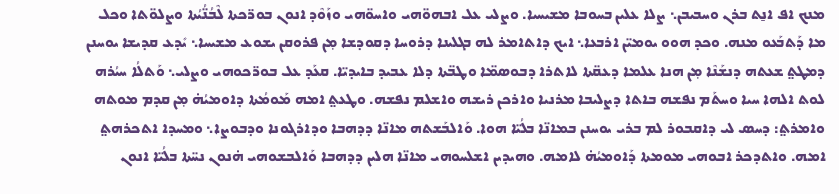ܡܢܟ ܐܦ ܐܢ̱ܬ ܒܪܢ ܘܚܒܝܒܢ܆ ܨܠܐ ܥܠܝܢ ܒܚܘܒܐ ܡܫܝܚܝܐ. ܘܨܠܝ ܥܠ ܐܒܗܘ̈ܗܝ ܘܐܚܘ̈ܗܝ ܘܙܰܘܶܕ ܐܢܘܢ ܒܘܪ̈ܟܬܐ ܠܶܒܳܢ̈ܳܝܳܬܐ ܘܨܠܘ̈ܬܐ ܘܟܠ ܡܐ ܕܰܬܒܰܥܘ ܡܢܗ. ܘܟܕ ܗܘܘ ܝܘܡܝ̈ܢ ܐܪܒܥܐ܆ ܐܝܟ ܕܐܬܐܡܪ ܠܗ ܒܓܠܝܢܐ ܕܪܘܚܐ ܕܩܘܕܫܐ ܡ݂ܢ ܦܪܘܩܢ ܝܫܘܥ ܡܫܝܚܐ܆ ܝܺܕܥ ܩܕܝܫܐ ܝܘܚܢܢ ܕܡܛܬ݀ ܫܥܬܗ ܕܢܫܰܢܶܐ ܡ݂ܢ ܗܢܐ ܥܠܡܐ ܕܥܩ̈ܬܐ ܠܐܬܪܐ ܕܒܘܣܡ̈ܐ ܘܛܒ̈ܬܐ ܕܠܐ ܥܒܝܕ ܒܐܝܕܝ̈ܐ. ܩܥܰܕ ܥܠ ܒܘܪ̈ܟܘܗܝ ܘܨܠܝ܆ ܘܰܬܠܳܐ ܚܝܳܪܗ ܠܘܬ ܐܠܗܐ ܚܝܐ ܘܚܬܰܡ ܢܦܫܗ ܒܐܬܐ ܕܨܠܝܒܐ ܡܪܢܝܐ ܘܐܪܟܢ ܪܝܫܗ ܘܐܫܠܡ ܢܦܫܗ. ܘܛܥܬ݀ ܐܡܗ ܡܰܘܡܳܬܐ ܕܐܘܡܝܳܗ̇ ܡ݂ܢ ܩܕܡ ܡܘܬܗ ܘܐܡܪܬ݀: ܕܚܣ ܠܝ ܕܐܩܒܘܪ ܠܡ ܒܪܝ ܝܘܚܢܢ ܒܡܐܢ̈ܐ ܒܠܳܝ̈ܐ ܗܘܐ. ܘܰܐܠܒܰܫܬܗ ܡܐܢ̈ܐ ܕܕܗܒܐ ܘܕܐܪܓܘܢܐ ܘܕܒܘܨܐ܆ ܘܡܚܕܐ ܐܬܟܪܗܬ݀ ܐܡܗ. ܘܐܬܕܟܪ ܐܒܘܗܝ ܡܘܡܬܐ ܕܰܐܘܡܝܳܗ̇ ܠܐܡܗ. ܘܗܝܕܝܢ ܐܫܠܚܘܗܝ ܡܐܢ̈ܐ ܗܠܝܢ ܕܕܗܒܐ ܘܰܐܠܒܫܘܗܝ ܗ̇ܢܘܢ ܢܚ̈ܬܐ ܒܠܳܝ̈ܐ ܐܢܘܢ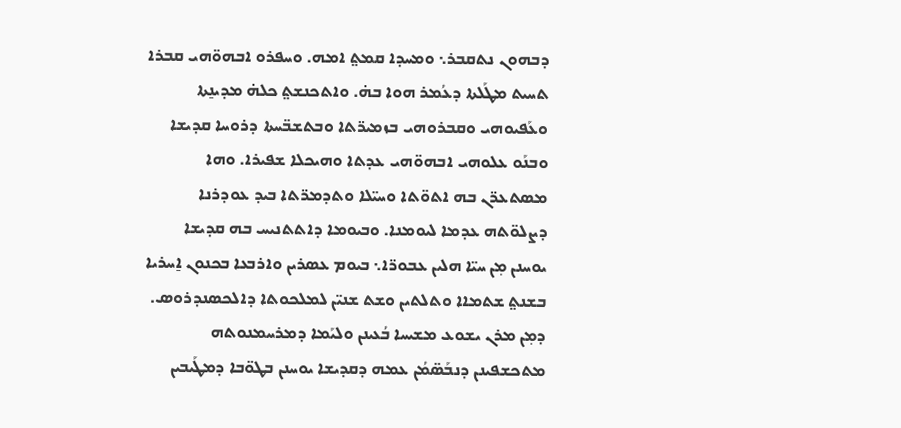ܕܒܗܘܢ ܢܬܩܒܪ܆ ܘܡܚܕܐ ܩܡܬ݀ ܐܡܗ. ܘܚܦܪܘ ܐܒܗܘ̈ܗܝ ܩܒܪܐ ܬܚܝܬ ܡܛܰܠܬܐ ܕܥܳܡܪ ܗܘܐ ܒܗ̇. ܘܐܬܟܢܫܬ݀ ܟܠܗ̇ ܡܕܝܢ̱ܬܐ ܘܥܰܦܝܘܗܝ ܘܩܒܪܘܗܝ ܒܙܡܝܪ̈ܬܐ ܘܒܬܫܒ̈ܚܬܐ ܕܪܘܚܐ ܩܕܝܫܐ ܘܒܢܰܘ ܥܠܘܗܝ ܐܒܗܘ̈ܗܝ ܥܕܬܐ ܘܗܝܟܠܐ ܫܦܝܪܐ. ܘܗܐ ܡܣܬܥܪ̈ܢ ܒܗ ܐܬܘ̈ܬܐ ܘܚܝ̈ܠܐ ܘܬܕܡܪ̈ܬܐ ܒܝܕ ܥܘܕܪܢܐ ܕܨܠܘ̈ܬܗ ܥܕܡܐ ܠܝܘܡܢܐ. ܘܒܝܘܡܐ ܕܐܬܬܢܝܚ ܒܗ ܩܕܝܫܐ ܝܘܚܢܢ ܡ݂ܢ ܚܝ̈ܐ ܗܠܝܢ ܥܒܘܪ̈ܐ܆ ܒܝܘܡ ܥܣܪܝܢ ܘܐܪܒܥܐ ܒܟܢܘܢ ܐ̱ܚܪܝܐ ܒܫܢܬ݀ ܫܬܡܐܐ ܘܬܠܬܝܢ ܘܫܬ ܫܢܝ̈ܢ ܠܡܠܟܘܬܐ ܕܐܠܟܣܢܕܪܘܣ. ܕܡ݂ܢ ܡܪܢ ܝܫܘܥ ܡܫܝܚܐ ܒܳܥܝܢܢ ܘܠܝܰܡܐ ܕܡܪܚܡܢܘܬܗ ܡܬܟܫܦܝܢܢ ܕܢܒܰܣ̈ܡܳܢ ܥܡܗ ܕܩܕܝܫܐ ܝܘܚܢܢ ܒܛܘ̈ܒܐ ܕܡܛܰܝܒܝܢ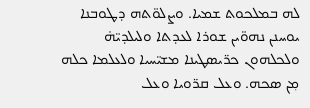ܠܗ ܒܡܠܟܘܬ ܫܡܝܐ. ܘܨܠܘ̈ܬܗ ܕܛܘܒܢܐ ܝܘܚܢܢ ܢܗܘ̈ܝܢ ܫܘܪܐ ܠܥܕܬܐ ܘܠܝܠܕܝ̈ܗ̇ ܘܠܟܠܗܘܢ ܟܪ̈ܝܣܛܝܢܐ ܡܫܝ̈ܚܝܐ ܘܠܥܠܡܐ ܟܠܗ ܡ݂ܢ ܣܟܗ. ܘܥܠ ܩܪ̈ܘܝܐ ܘܥܠ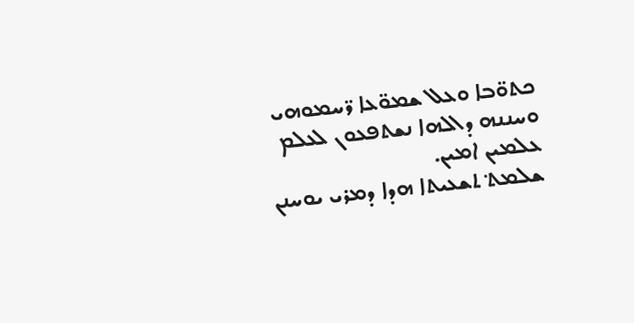ܟܬܘ̈ܒܐ ܘܥܠ ܫܡܘ̈ܥܐ ܪ̈ܚܡܘܗܝ ܘܚܢܢܗ ܕܐܠܗܐ ܢܫܬܦܥܘܢ ܠܥܠܡ ܥܠܡܝܢ ܐܡܝܢ.
ܫܠܡܬ݀ ܬܫܥܝܬܐ ܗܕܐ ܕܡܪܝ ܝܘܚܢܢ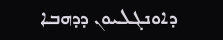ܕܐܘܢܓܠܝܘܢ ܕܕܗܒܐ